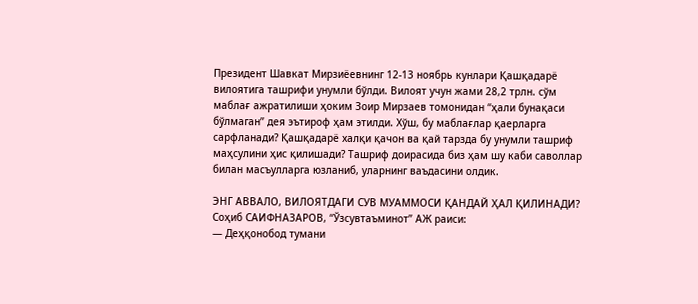Президент Шавкат Мирзиёевнинг 12-13 ноябрь кунлари Қашқадарё вилоятига ташрифи унумли бўлди. Вилоят учун жами 28,2 трлн. сўм маблағ ажратилиши ҳоким Зоир Мирзаев томонидан “ҳали бунақаси бўлмаган” дея эътироф ҳам этилди. Хўш, бу маблағлар қаерларга сарфланади? Қашқадарё халқи қачон ва қай тарзда бу унумли ташриф маҳсулини ҳис қилишади? Ташриф доирасида биз ҳам шу каби саволлар билан масъулларга юзланиб, уларнинг ваъдасини олдик.

ЭНГ АВВАЛО, ВИЛОЯТДАГИ СУВ МУАММОСИ ҚАНДАЙ ҲАЛ ҚИЛИНАДИ?
Соҳиб САИФНАЗАРОВ, “Ўзсувтаъминот” АЖ раиси:
— Деҳқонобод тумани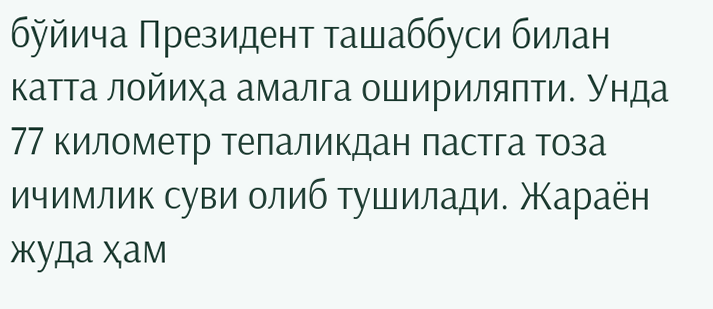бўйича Президент ташаббуси билан катта лойиҳа амалга ошириляпти. Унда 77 километр тепаликдан пастга тоза ичимлик суви олиб тушилади. Жараён жуда ҳам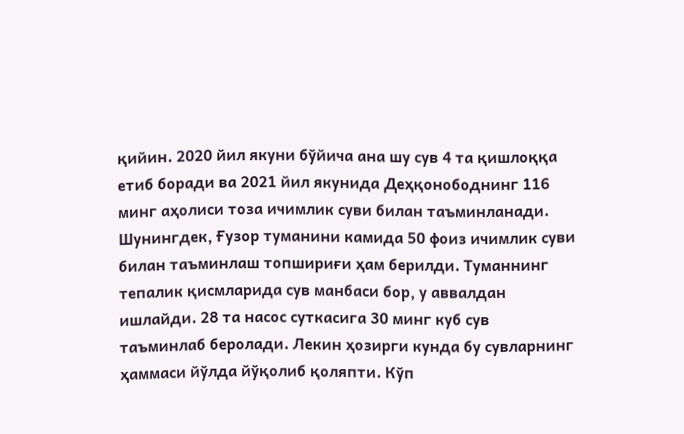қийин. 2020 йил якуни бўйича ана шу сув 4 та қишлоққа етиб боради ва 2021 йил якунида Деҳқонободнинг 116 минг аҳолиси тоза ичимлик суви билан таъминланади. Шунингдек, Ғузор туманини камида 50 фоиз ичимлик суви билан таъминлаш топшириғи ҳам берилди. Туманнинг тепалик қисмларида сув манбаси бор, у аввалдан ишлайди. 28 та насос суткасига 30 минг куб сув таъминлаб беролади. Лекин ҳозирги кунда бу сувларнинг ҳаммаси йўлда йўқолиб қоляпти. Кўп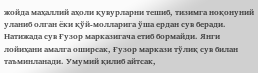жойда маҳаллий аҳоли қувурларни тешиб, тизимга ноқонуний уланиб олган ёки қўй-молларига ўша ердан сув беради. Натижада сув Ғузор марказигача етиб бормайди. Янги лойиҳани амалга оширсак, Ғузор маркази тўлиқ сув билан таъминланади. Умумий қилиб айтсак,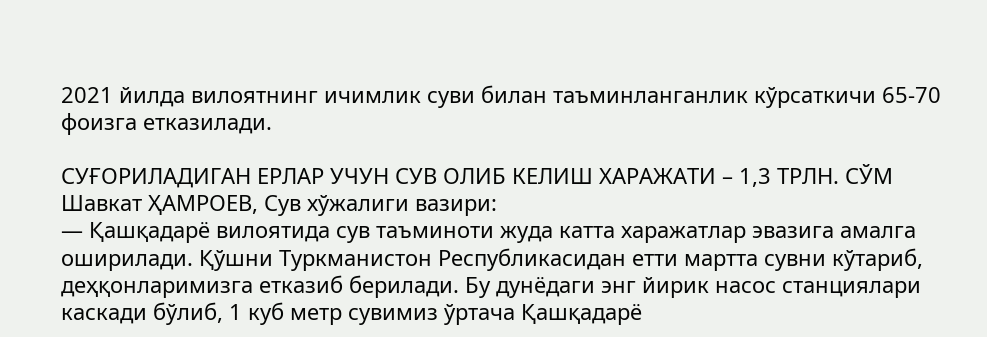2021 йилда вилоятнинг ичимлик суви билан таъминланганлик кўрсаткичи 65-70 фоизга етказилади.

СУҒОРИЛАДИГАН ЕРЛАР УЧУН СУВ ОЛИБ КЕЛИШ ХАРАЖАТИ – 1,3 ТРЛН. СЎМ
Шавкат ҲАМРОЕВ, Сув хўжалиги вазири:
— Қашқадарё вилоятида сув таъминоти жуда катта харажатлар эвазига амалга оширилади. Қўшни Туркманистон Республикасидан етти мартта сувни кўтариб, деҳқонларимизга етказиб берилади. Бу дунёдаги энг йирик насос станциялари каскади бўлиб, 1 куб метр сувимиз ўртача Қашқадарё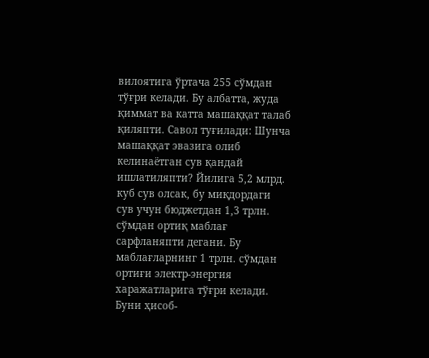вилоятига ўртача 255 сўмдан тўғри келади. Бу албатта, жуда қиммат ва катта машаққат талаб қиляпти. Савол туғилади: Шунча машаққат эвазига олиб келинаётган сув қандай ишлатиляпти? Йилига 5,2 млрд. куб сув олсак, бу миқдордаги сув учун бюджетдан 1,3 трлн. сўмдан ортиқ маблағ сарфланяпти дегани. Бу маблағларнинг 1 трлн. сўмдан ортиғи электр-энергия харажатларига тўғри келади. Буни ҳисоб-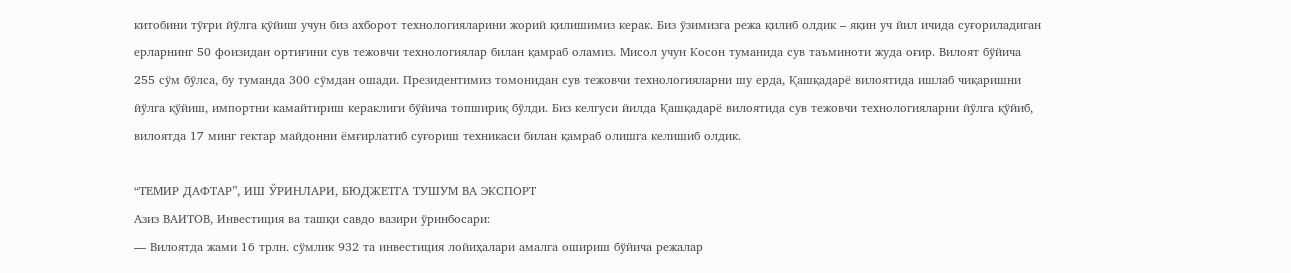китобини тўғри йўлга қўйиш учун биз ахборот технологияларини жорий қилишимиз керак. Биз ўзимизга режа қилиб олдик – яқин уч йил ичида суғориладиган ерларнинг 50 фоизидан ортиғини сув тежовчи технологиялар билан қамраб оламиз. Мисол учун Косон туманида сув таъминоти жуда оғир. Вилоят бўйича 255 сўм бўлса, бу туманда 300 сўмдан ошади. Президентимиз томонидан сув тежовчи технологияларни шу ерда, Қашқадарё вилоятида ишлаб чиқаришни йўлга қўйиш, импортни камайтириш кераклиги бўйича топшириқ бўлди. Биз келгуси йилда Қашқадарё вилоятида сув тежовчи технологияларни йўлга қўйиб, вилоятда 17 минг гектар майдонни ёмғирлатиб суғориш техникаси билан қамраб олишга келишиб олдик.

“ТЕМИР ДАФТАР”, ИШ ЎРИНЛАРИ, БЮДЖЕТГА ТУШУМ ВА ЭКСПОРТ
Азиз ВАИТОВ, Инвестиция ва ташқи савдо вазири ўринбосари:
— Вилоятда жами 16 трлн. сўмлик 932 та инвестиция лойиҳалари амалга ошириш бўйича режалар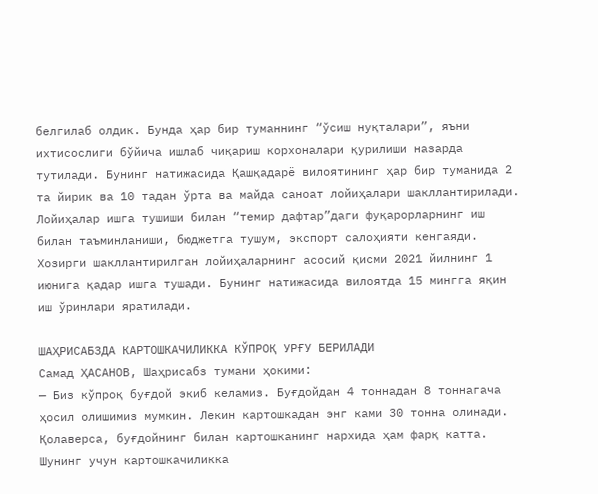белгилаб олдик. Бунда ҳар бир туманнинг “ўсиш нуқталари”, яъни ихтисослиги бўйича ишлаб чиқариш корхоналари қурилиши назарда тутилади. Бунинг натижасида Қашқадарё вилоятининг ҳар бир туманида 2 та йирик ва 10 тадан ўрта ва майда саноат лойиҳалари шакллантирилади. Лойиҳалар ишга тушиши билан “темир дафтар”даги фуқарорларнинг иш билан таъминланиши, бюджетга тушум, экспорт салоҳияти кенгаяди. Хозирги шакллантирилган лойиҳаларнинг асосий қисми 2021 йилнинг 1 июнига қадар ишга тушади. Бунинг натижасида вилоятда 15 мингга яқин иш ўринлари яратилади.

ШАҲРИСАБЗДА КАРТОШКАЧИЛИККА КЎПРОҚ УРҒУ БЕРИЛАДИ
Самад ҲАСАНОВ, Шаҳрисабз тумани ҳокими:
— Биз кўпроқ буғдой экиб келамиз. Буғдойдан 4 тоннадан 8 тоннагача ҳосил олишимиз мумкин. Лекин картошкадан энг ками 30 тонна олинади. Қолаверса, буғдойнинг билан картошканинг нархида ҳам фарқ катта. Шунинг учун картошкачиликка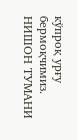кўпроқ урғу бермоқчимиз.
НИШОН ТУМАНИ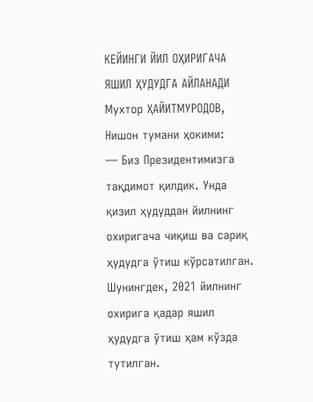КЕЙИНГИ ЙИЛ ОҲИРИГАЧА ЯШИЛ ҲУДУДГА АЙЛАНАДИ
Мухтор ҲАЙИТМУРОДОВ, Нишон тумани ҳокими:
— Биз Президентимизга тақдимот қилдик. Унда қизил ҳудуддан йилнинг охиригача чиқиш ва сариқ ҳудудга ўтиш кўрсатилган. Шунингдек, 2021 йилнинг охирига қадар яшил ҳудудга ўтиш ҳам кўзда тутилган.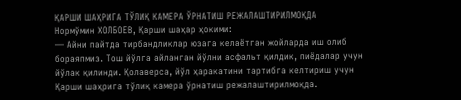ҚАРШИ ШАҲРИГА ТЎЛИҚ КАМЕРА ЎРНАТИШ РЕЖАЛАШТИРИЛМОҚДА
Нормўмин ХОЛБОЕВ, Қарши шаҳар ҳокими:
— Айни пайтда тирбандликлар юзага келаётган жойларда иш олиб бораяпмиз. Тош йўлга айланган йўлни асфальт қилдик, пиёдалар учун йўлак қилинди. Қолаверса, йўл ҳаракатини тартибга келтириш учун Қарши шаҳрига тўлиқ камера ўрнатиш режалаштирилмоқда.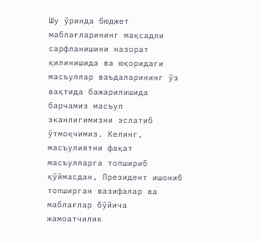Шу ўринда бюджет маблағларининг мақсадли сарфланишини назорат қилинишида ва юқоридаги масъуллар ваъдаларининг ўз вақтида бажарилишида барчамиз масъул эканлигимизни эслатиб ўтмоқчимиз. Келинг, масъулиятни фақат масъулларга топшириб қўймасдан, Президент ишониб топширган вазифалар ва маблағлар бўйича жамоатчилик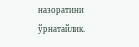назоратини ўрнатайлик.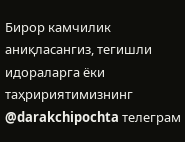Бирор камчилик аниқласангиз, тегишли идораларга ёки таҳририятимизнинг @darakchipochta телеграм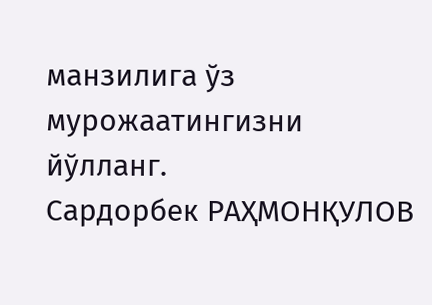манзилига ўз мурожаатингизни йўлланг.
Сардорбек РАҲМОНҚУЛОВ